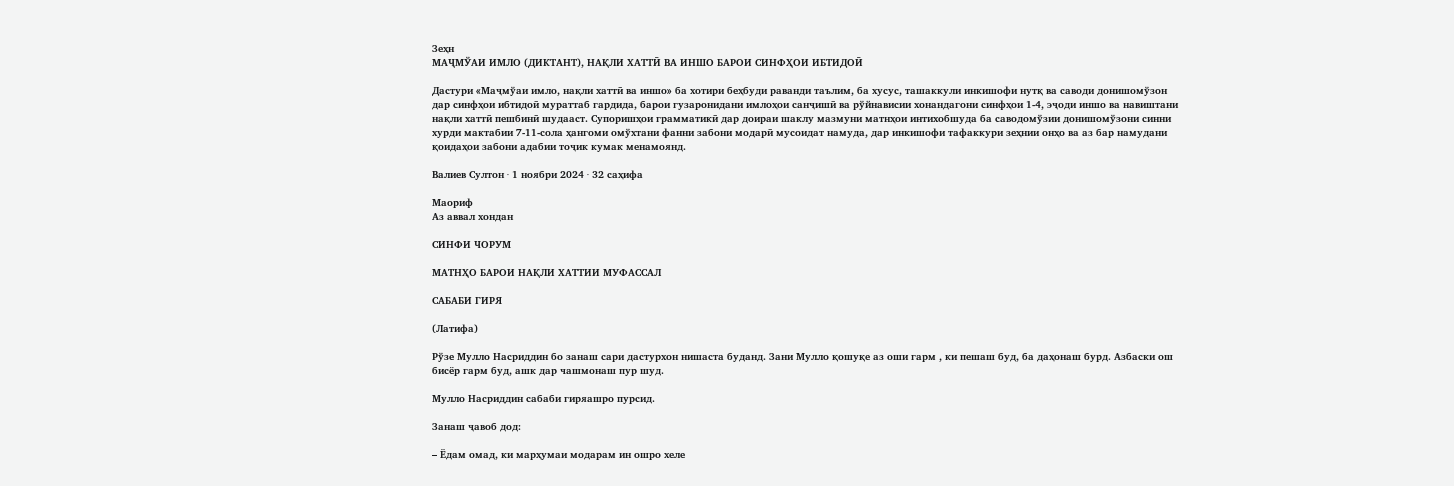Зеҳн
МАҶМЎАИ ИМЛО (ДИКТАНТ), НАҚЛИ ХАТТӢ ВА ИНШО БАРОИ СИНФҲОИ ИБТИДОӢ

Дастури «Маҷмўаи имло, нақли хаттӣ ва иншо» ба хотири беҳбуди раванди таълим, ба хусус, ташаккули инкишофи нутқ ва саводи донишомўзон дар синфҳои ибтидоӣ мураттаб гардида, барои гузаронидани имлоҳои санҷишӣ ва рўйнависии хонандагони синфҳои 1-4, эҷоди иншо ва навиштани нақли хаттӣ пешбинӣ шудааст. Супоришҳои грамматикӣ дар доираи шаклу мазмуни матнҳои интихобшуда ба саводомўзии донишомўзони синни хурди мактабии 7-11-сола ҳангоми омўхтани фанни забони модарӣ мусоидат намуда, дар инкишофи тафаккури зеҳнии онҳо ва аз бар намудани қоидаҳои забони адабии тоҷик кумак менамоянд.

Валиев Султон · 1 ноябри 2024 · 32 саҳифа

Маориф
Аз аввал хондан

СИНФИ ЧОРУМ

МАТНҲО БАРОИ НАҚЛИ ХАТТИИ МУФАССАЛ

САБАБИ ГИРЯ

(Латифа)

Рўзе Мулло Насриддин бо занаш сари дастурхон нишаста буданд. Зани Мулло қошуқе аз оши гарм , ки пешаш буд, ба даҳонаш бурд. Азбаски ош бисёр гарм буд, ашк дар чашмонаш пур шуд.

Мулло Насриддин сабаби гиряашро пурсид.

Занаш ҷавоб дод:

– Ёдам омад, ки марҳумаи модарам ин ошро хеле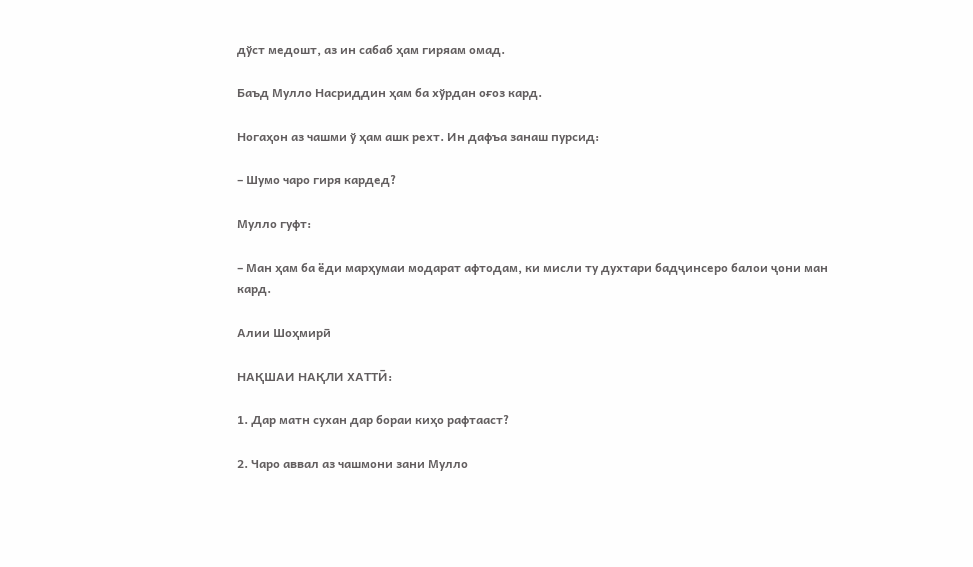дўст медошт, аз ин сабаб ҳам гиряам омад.

Баъд Мулло Насриддин ҳам ба хўрдан оғоз кард.

Ногаҳон аз чашми ў ҳам ашк рехт. Ин дафъа занаш пурсид:

– Шумо чаро гиря кардед?

Мулло гуфт:

– Ман ҳам ба ёди марҳумаи модарат афтодам, ки мисли ту духтари бадҷинсеро балои ҷони ман кард.

Алии Шоҳмирӣ

НАҚШАИ НАҚЛИ ХАТТӢ:

1. Дар матн сухан дар бораи киҳо рафтааст?

2. Чаро аввал аз чашмони зани Мулло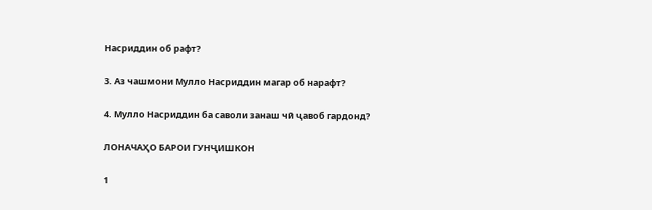Насриддин об рафт?

3. Аз чашмони Мулло Насриддин магар об нарафт?

4. Мулло Насриддин ба саволи занаш чӣ ҷавоб гардонд?

ЛОНАЧАҲО БАРОИ ГУНҶИШКОН

1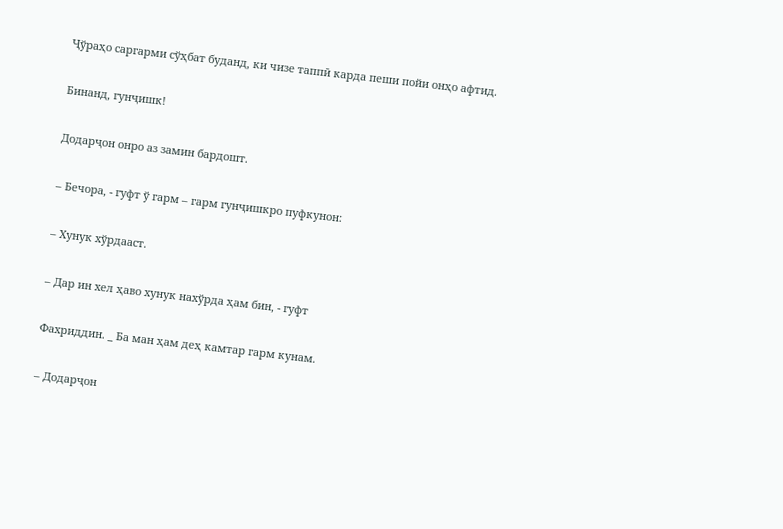Ҷўраҳо саргарми сўҳбат буданд, ки чизе таппӣ карда пеши пойи онҳо афтид.

Бинанд, гунҷишк!

Додарҷон онро аз замин бардошт.

– Бечора, - гуфт ў гарм – гарм гунҷишкро пуфкунон:

– Хунук хўрдааст.

– Дар ин хел ҳаво хунук нахўрда ҳам бин, - гуфт

Фахриддин. _ Ба ман ҳам деҳ камтар гарм кунам.

– Додарҷон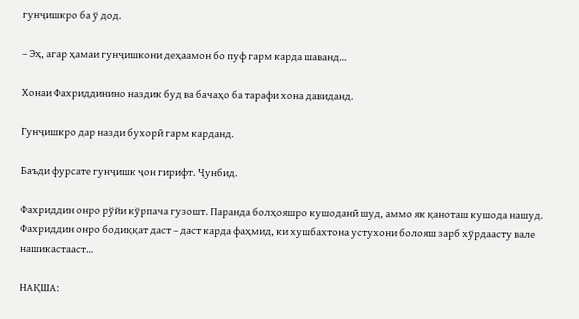гунҷишкро ба ў дод.

– Эҳ, агар ҳамаи гунҷишкони деҳаамон бо пуф гарм карда шаванд…

Хонаи Фахриддинино наздик буд ва бачаҳо ба тарафи хона давиданд.

Гунҷишкро дар назди бухорӣ гарм карданд.

Баъди фурсате гунҷишк ҷон гирифт. Ҷунбид.

Фахриддин онро рўйи кўрпача гузошт. Паранда болҳояшро кушоданӣ шуд, аммо як қаноташ кушода нашуд. Фахриддин онро бодиққат даст – даст карда фаҳмид, ки хушбахтона устухони болояш зарб хўрдаасту вале нашикастааст…

НАҚША: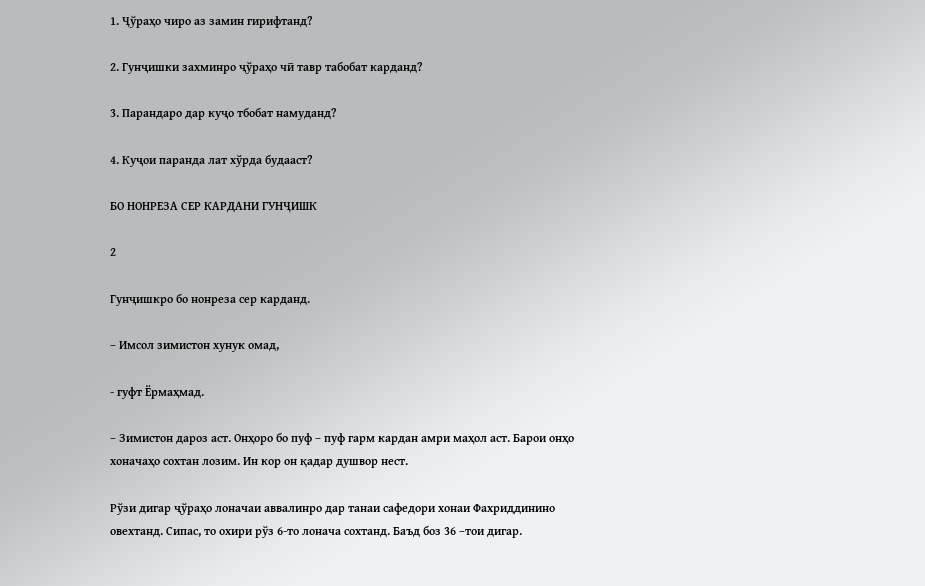1. Ҷўраҳо чиро аз замин гирифтанд?

2. Гунҷишки захминро ҷўраҳо чӣ тавр табобат карданд?

3. Парандаро дар куҷо тбобат намуданд?

4. Куҷои паранда лат хўрда будааст?

БО НОНРЕЗА СЕР КАРДАНИ ГУНҶИШК

2

Гунҷишкро бо нонреза сер карданд.

– Имсол зимистон хунук омад,

- гуфт Ёрмаҳмад.

– Зимистон дароз аст. Онҳоро бо пуф – пуф гарм кардан амри маҳол аст. Барои онҳо хоначаҳо сохтан лозим. Ин кор он қадар душвор нест.

Рўзи дигар ҷўраҳо лоначаи аввалинро дар танаи сафедори хонаи Фахриддинино овехтанд. Сипас, то охири рўз 6-то лонача сохтанд. Баъд боз 36 –тои дигар.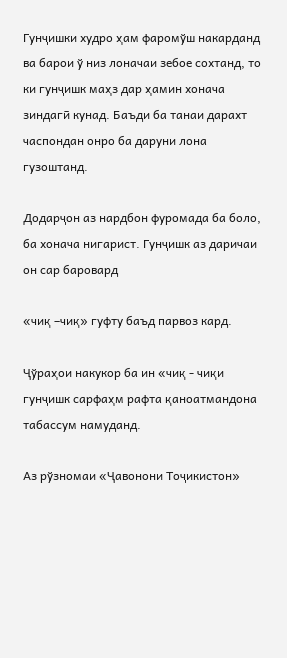Гунҷишки худро ҳам фаромўш накарданд ва барои ў низ лоначаи зебое сохтанд, то ки гунҷишк маҳз дар ҳамин хонача зиндагӣ кунад. Баъди ба танаи дарахт часпондан онро ба даруни лона гузоштанд.

Додарҷон аз нардбон фуромада ба боло, ба хонача нигарист. Гунҷишк аз даричаи он сар баровард

«чиқ –чиқ» гуфту баъд парвоз кард.

Ҷўраҳои накукор ба ин «чиқ - чиқи гунҷишк сарфаҳм рафта қаноатмандона табассум намуданд.

Аз рўзномаи «Ҷавонони Тоҷикистон»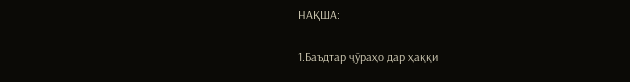НАҚША:

1.Баъдтар ҷўраҳо дар ҳаққи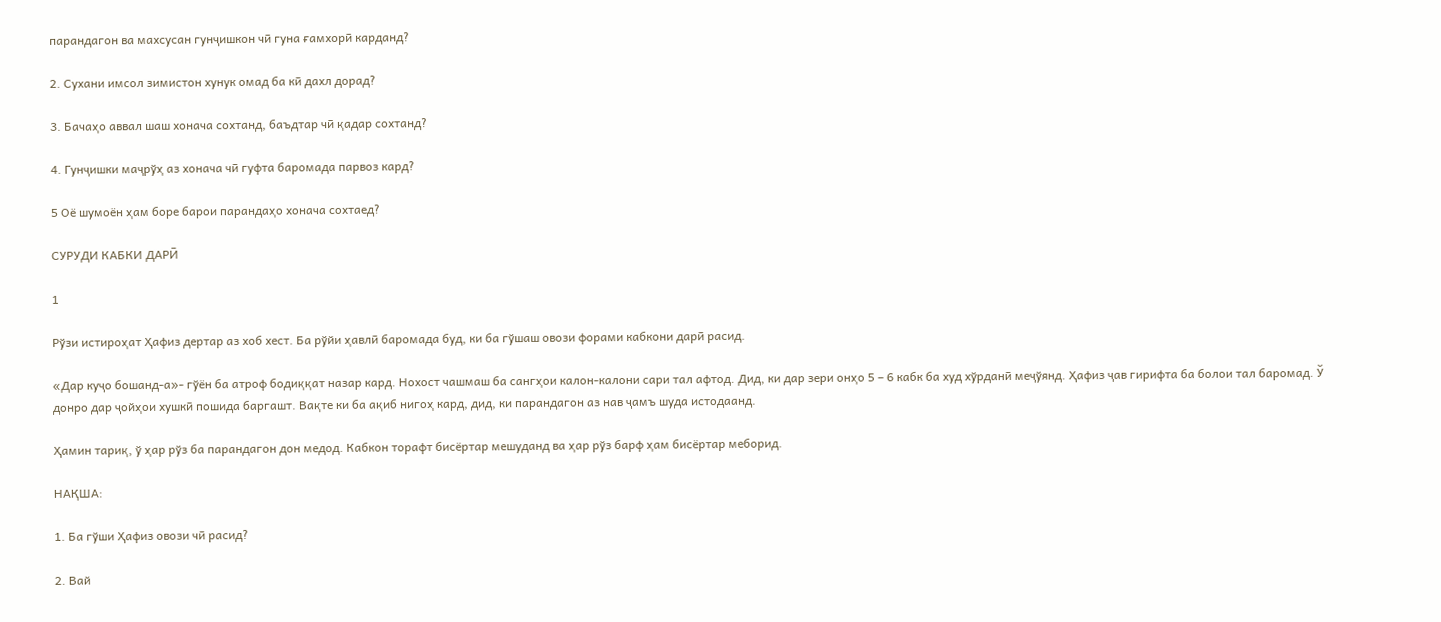парандагон ва махсусан гунҷишкон чӣ гуна ғамхорӣ карданд?

2. Сухани имсол зимистон хунук омад ба кӣ дахл дорад?

3. Бачаҳо аввал шаш хонача сохтанд, баъдтар чӣ қадар сохтанд?

4. Гунҷишки маҷрўҳ аз хонача чӣ гуфта баромада парвоз кард?

5 Оё шумоён ҳам боре барои парандаҳо хонача сохтаед?

СУРУДИ КАБКИ ДАРӢ

1

Рўзи истироҳат Ҳафиз дертар аз хоб хест. Ба рўйи ҳавлӣ баромада буд, ки ба гўшаш овози форами кабкони дарӣ расид.

«Дар куҷо бошанд-а»- гўён ба атроф бодиққат назар кард. Нохост чашмаш ба сангҳои калон-калони сари тал афтод. Дид, ки дар зери онҳо 5 – 6 кабк ба худ хўрданӣ меҷўянд. Ҳафиз ҷав гирифта ба болои тал баромад. Ў донро дар ҷойҳои хушкӣ пошида баргашт. Вақте ки ба ақиб нигоҳ кард, дид, ки парандагон аз нав ҷамъ шуда истодаанд.

Ҳамин тариқ, ў ҳар рўз ба парандагон дон медод. Кабкон торафт бисёртар мешуданд ва ҳар рўз барф ҳам бисёртар меборид.

НАҚША:

1. Ба гўши Ҳафиз овози чӣ расид?

2. Вай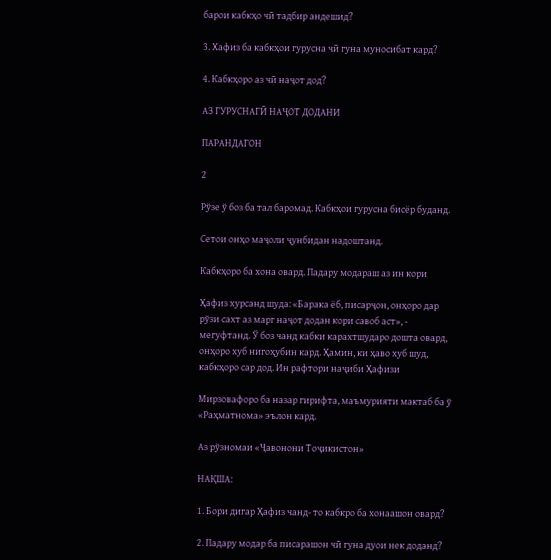барои кабкҳо чӣ тадбир андешид?

3. Хафиз ба кабкҳои гурусна чӣ гуна муносибат кард?

4. Кабкҳоро аз чӣ наҷот дод?

АЗ ГУРУСНАГӢ НАҶОТ ДОДАНИ

ПАРАНДАГОН

2

Рўзе ў боз ба тал баромад. Кабкҳои гурусна бисёр буданд.

Сетои онҳо маҷоли ҷунбидан надоштанд.

Кабкҳоро ба хона овард. Падару модараш аз ин кори

Ҳафиз хурсанд шуда: «Барака ёб, писарҷон, онҳоро дар рўзи сахт аз марг наҷот додан кори савоб аст», - мегуфтанд. Ў боз чанд кабки карахтшударо дошта овард, онҳоро хуб нигоҳубин кард. Ҳамин, ки ҳаво хуб шуд, кабкҳоро сар дод. Ин рафтори наҷиби Ҳафизи

Мирзовафоро ба назар гирифта, маъмурияти мактаб ба ў «Раҳматнома» эълон кард.

Аз рўзномаи «Ҷавонони Тоҷикистон»

НАҚША:

1. Бори дигар Ҳафиз чанд- то кабкро ба хонаашон овард?

2. Падару модар ба писарашон чӣ гуна дуои нек доданд?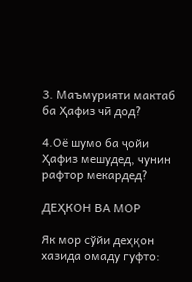3. Маъмурияти мактаб ба Ҳафиз чӣ дод?

4.Оё шумо ба ҷойи Ҳафиз мешудед, чунин рафтор мекардед?

ДЕҲКОН ВА МОР

Як мор сўйи деҳқон хазида омаду гуфто: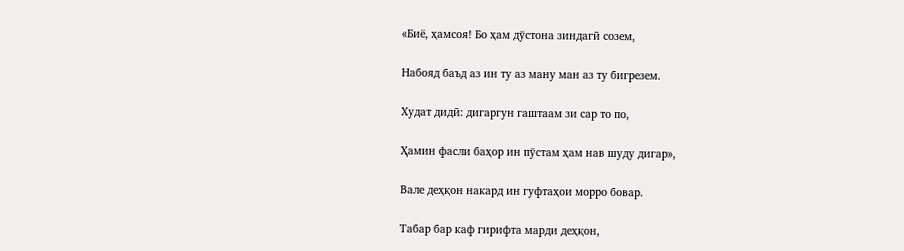«Биё, ҳамсоя! Бо ҳам дўстона зиндагӣ созем,

Набояд баъд аз ин ту аз ману ман аз ту бигрезем.

Худат дидӣ: дигаргун гаштаам зи сар то по,

Ҳамин фасли баҳор ин пўстам ҳам нав шуду дигар»,

Вале деҳқон накард ин гуфтаҳои морро бовар.

Табар бар каф гирифта марди деҳқон,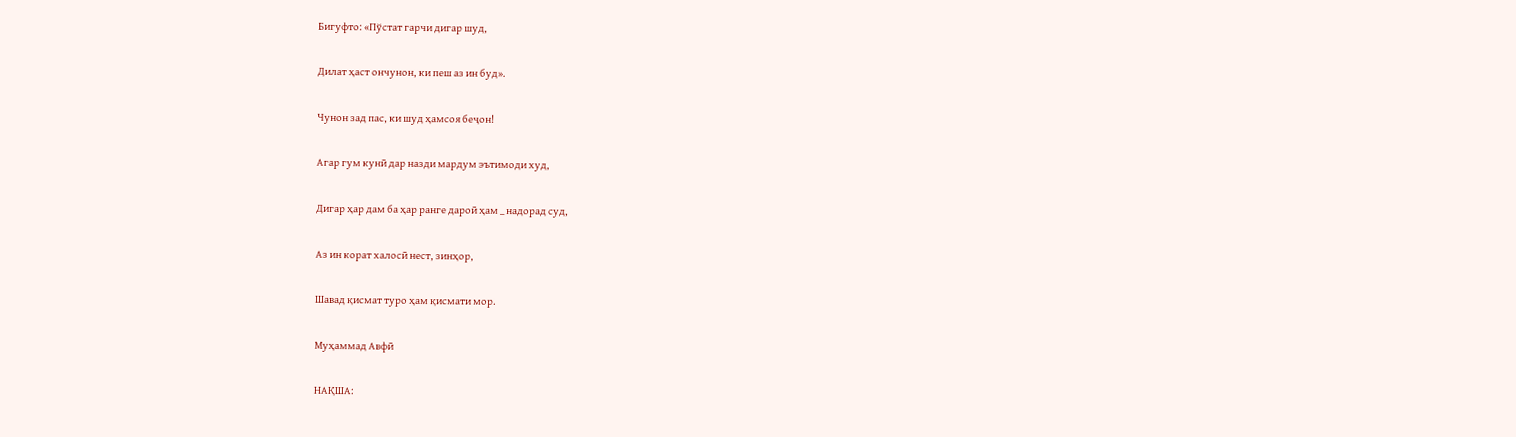Бигуфто: «Пўстат гарчи дигар шуд,

Дилат ҳаст ончунон, ки пеш аз ин буд».

Чунон зад пас, ки шуд ҳамсоя беҷон!

Агар гум кунӣ дар назди мардум эътимоди худ,

Дигар ҳар дам ба ҳар ранге дароӣ ҳам _ надорад суд,

Аз ин корат халосӣ нест, зинҳор,

Шавад қисмат туро ҳам қисмати мор.

Муҳаммад Авфӣ

НАҚША: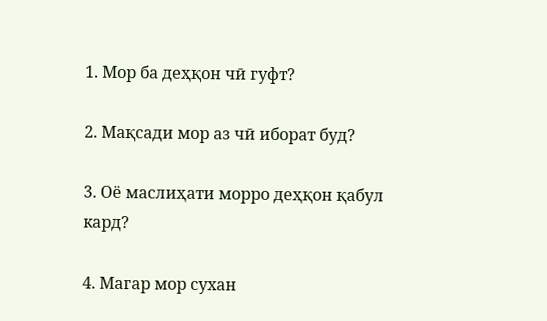1. Мор ба деҳқон чӣ гуфт?

2. Мақсади мор аз чӣ иборат буд?

3. Оё маслиҳати морро деҳқон қабул кард?

4. Магар мор сухан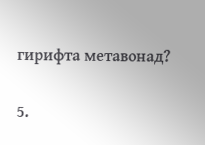гирифта метавонад?

5.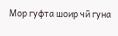Мор гуфта шоир чӣ гуна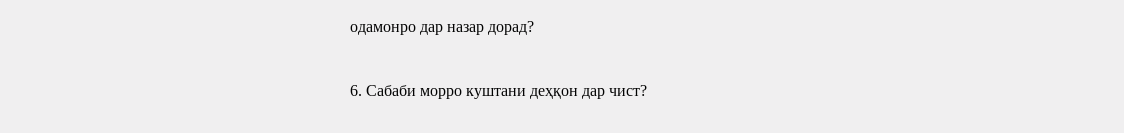одамонро дар назар дорад?

6. Сабаби морро куштани деҳқон дар чист?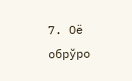7. Оё обрўро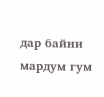дар байни мардум гум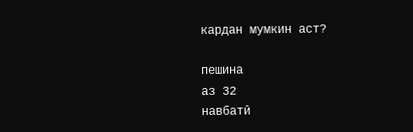кардан мумкин аст?

пешина
аз 32
навбатӣ